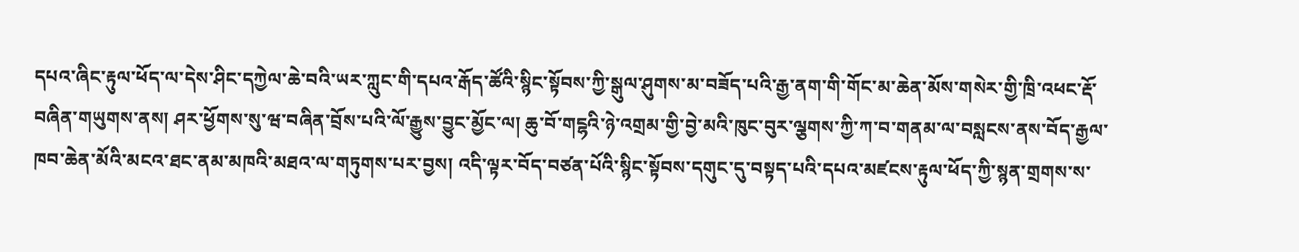དཔའ་ཞིང་རྟུལ་ཕོད་ལ་དེས་ཤིང་དཀྱེལ་ཆེ་བའི་ཡར་ཀླུང་གི་དཔའ་རྒོད་ཚོའི་སྙིང་སྟོབས་ཀྱི་སྒུལ་ཤུགས་མ་བཟོད་པའི་རྒྱ་ནག་གི་གོང་མ་ཆེན་མོས་གསེར་གྱི་ཁྲི་འཕང་རྡོ་བཞིན་གཡུགས་ནས། ཤར་ཕྱོགས་སུ་ཝ་བཞིན་བྲོས་པའི་ལོ་རྒྱུས་བྱུང་མྱོང་ལ། ཆུ་བོ་གངྷའི་ཉེ་འགྲམ་གྱི་བྱེ་མའི་ཁུང་བུར་ལྕགས་ཀྱི་ཀ་བ་གནམ་ལ་བསླངས་ནས་བོད་རྒྱལ་ཁབ་ཆེན་མོའི་མངའ་ཐང་ནམ་མཁའི་མཐའ་ལ་གཏུགས་པར་བྱས། འདི་ལྟར་བོད་བཙན་པོའི་སྙིང་སྟོབས་དགུང་དུ་བསྟད་པའི་དཔའ་མཛངས་རྟུལ་ཕོད་ཀྱི་སྙན་གྲགས་ས་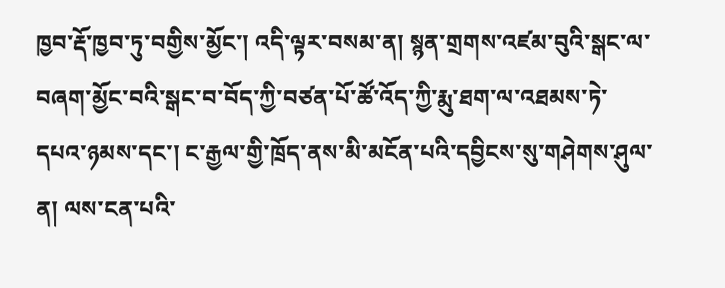ཁྱབ་རྡོ་ཁྱབ་ཏུ་བགྱིས་མྱོང་། འདི་ལྟར་བསམ་ན། སྙན་གྲགས་འཛམ་བུའི་སྒང་ལ་བཞག་མྱོང་བའི་སྒང་བ་བོད་ཀྱི་བཙན་པོ་ཚོ་འོད་ཀྱི་རྨུ་ཐག་ལ་འཐམས་ཏེ་དཔའ་ཉམས་དང་། ང་རྒྱལ་གྱི་ཁྲོད་ནས་མི་མངོན་པའི་དབྱིངས་སུ་གཤེགས་ཤུལ་ན། ལས་ངན་པའི་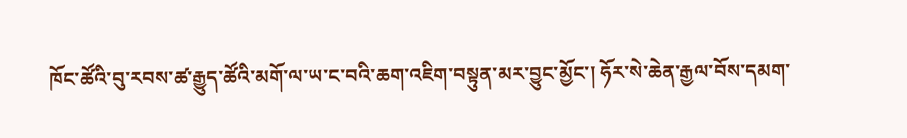ཁོང་ཚོའི་བུ་རབས་ཚ་རྒྱུད་ཚོའི་མགོ་ལ་ཡ་ང་བའི་ཆག་འཇིག་བསྟུན་མར་བྱུང་མྱོང་། ཧོར་སེ་ཆེན་རྒྱལ་བོས་དམག་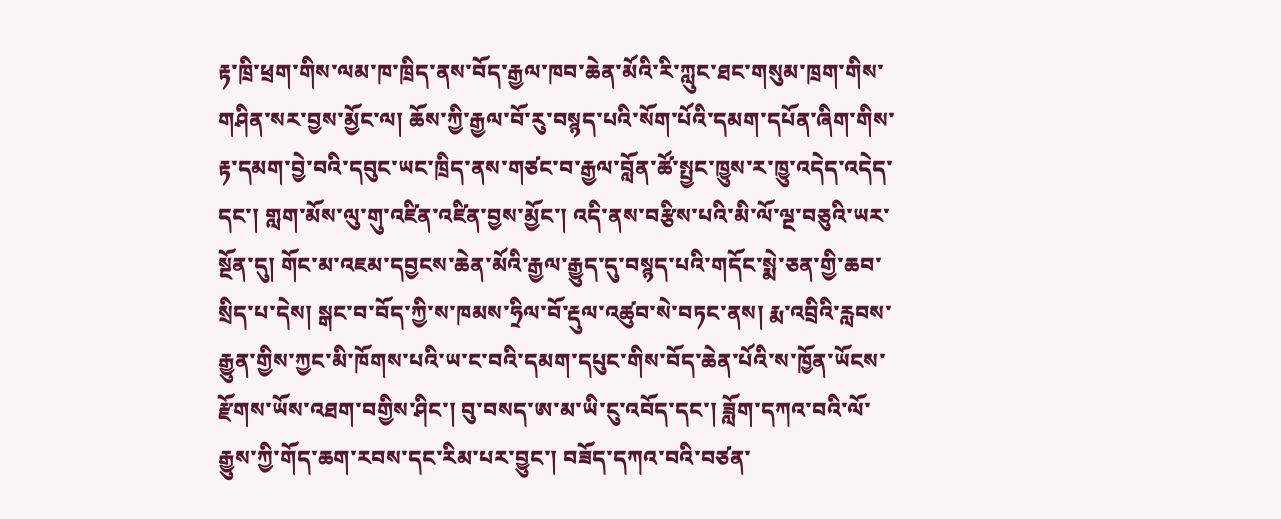རྟ་ཁྲི་ཕྲག་གིས་ལམ་ཁ་ཁྲིད་ནས་བོད་རྒྱལ་ཁབ་ཆེན་མོའི་རི་ཀླུང་ཐང་གསུམ་ཁྲག་གིས་གཤིན་སར་བྱས་མྱོང་ལ། ཆོས་ཀྱི་རྒྱལ་བོ་རུ་བསྙད་པའི་སོག་པོའི་དམག་དཔོན་ཞིག་གིས་རྟ་དམག་བྱེ་བའི་དབུང་ཡང་ཁྲིད་ནས་གཙང་བ་རྒྱལ་བློན་ཚོ་སྤྱང་ཁྱུས་ར་ཁྱུ་འདེད་འདེད་དང་། གླག་མོས་ལུ་གུ་འཛིན་འཛིན་བྱས་མྱོང་། འདི་ནས་བརྩིས་པའི་མི་ལོ་ལྔ་བཅུའི་ཡར་སྔོན་དུ། གོང་མ་འཇམ་དབྱངས་ཆེན་མོའི་རྒྱལ་རྒྱུད་དུ་བསྙད་པའི་གདོང་སྨེ་ཅན་གྱི་ཆབ་སྲིད་པ་དེས། སྒང་བ་བོད་ཀྱི་ས་ཁམས་ཧྲིལ་བོ་རྡུལ་འཚུབ་སེ་བཏང་ནས། རྨ་འབྲིའི་རླབས་རྒྱུན་གྱིས་ཀྱང་མི་ཁོགས་པའི་ཡ་ང་བའི་དམག་དཔུང་གིས་བོད་ཆེན་པོའི་ས་ཁྱོན་ཡོངས་རྫོགས་ཡོས་འཐག་བགྱིས་ཤིང་། བུ་བསད་ཨ་མ་ཡི་ངུ་འབོད་དང་། ཟློག་དཀའ་བའི་ལོ་རྒྱུས་ཀྱི་གོད་ཆག་རབས་དང་རིམ་པར་བྱུང་། བཟོད་དཀའ་བའི་བཙན་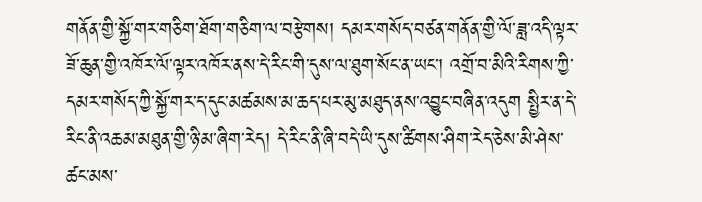གནོན་གྱི་སྐྱོ་གར་གཅིག་ཐོག་གཅིག་ལ་བརྩེགས། དམར་གསོད་བཙན་གནོན་གྱི་ལོ་ཟླ་འདི་ལྟར་ཟོ་ཆུན་གྱི་འཁོར་ལོ་ལྟར་འཁོར་ནས་དེ་རིང་གི་དུས་ལ་ཐུག་སོང་ན་ཡང་། འགྲོ་བ་མིའི་རིགས་ཀྱི་དམར་གསོད་ཀྱི་སྐྱོ་གར་ད་དུང་མཚམས་མ་ཆད་པར་མུ་མཐུད་ནས་འབྱུང་བཞིན་འདུག སྤྱིར་ན་དེ་རིང་ནི་འཆམ་མཐུན་གྱི་ཉི་མ་ཞིག་རེད། དེ་རིང་ནི་ཞི་བདེ་ཡི་དུས་ཚིགས་ཤིག་རེད་ཅེས་མི་ཤེས་ཚང་མས་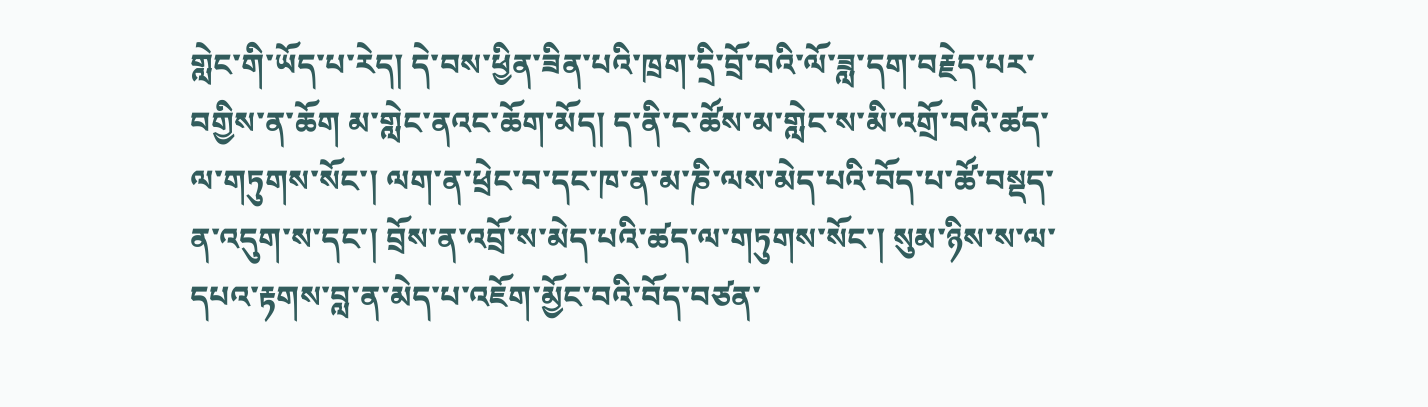གླེང་གི་ཡོད་པ་རེད། དེ་བས་ཕྱིན་ཟིན་པའི་ཁྲག་དྲི་བྲོ་བའི་ལོ་ཟླ་དག་བརྗེད་པར་བགྱིས་ན་ཆོག མ་གླེང་ནའང་ཆོག་མོད། ད་ནི་ང་ཚོས་མ་གླེང་ས་མི་འགྲོ་བའི་ཚད་ལ་གཏུགས་སོང་། ལག་ན་ཕྲེང་བ་དང་ཁ་ན་མ་ཎི་ལས་མེད་པའི་བོད་པ་ཚོ་བསྡད་ན་འདུག་ས་དང་། བྲོས་ན་འབྲོ་ས་མེད་པའི་ཚད་ལ་གཏུགས་སོང་། སུམ་ཉིས་ས་ལ་དཔའ་རྟགས་བླ་ན་མེད་པ་འཇོག་མྱོང་བའི་བོད་བཙན་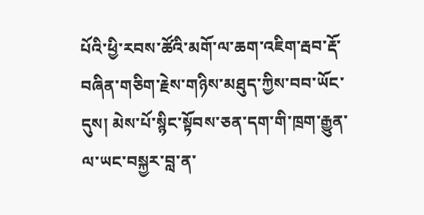པོའི་ཕྱི་རབས་ཚོའི་མགོ་ལ་ཆག་འཇིག་རྦབ་རྡོ་བཞིན་གཅིག་རྗེས་གཉིས་མཐུད་ཀྱིས་བབ་ཡོང་དུས། མེས་པོ་སྙིང་སྟོབས་ཅན་དག་གི་ཁྲག་རྒྱུན་ལ་ཡང་བསྐྱར་བླ་ན་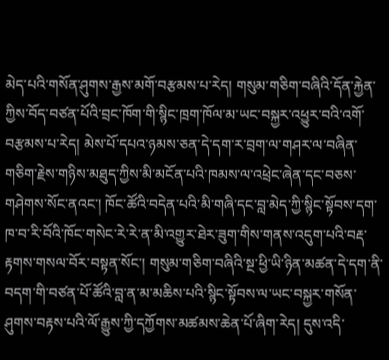མེད་པའི་གསོན་ཤུགས་རྒྱས་མགོ་བརྩམས་པ་རེད། གསུམ་གཅིག་བཞིའི་དོན་རྐྱེན་ཀྱིས་བོད་བཙན་པོའི་བྲང་ཁོག་གི་སྙིང་ཁྲག་ཁོལ་མ་ཡང་བསྐྱར་འཕྱུར་བའི་འགོ་བརྩམས་པ་རེད། མེས་པོ་དཔའ་ཉམས་ཅན་དེ་དག་ར་བྲག་ལ་གཤར་ལ་བཞིན་གཅིག་རྗེས་གཉིས་མཐུད་ཀྱིས་མི་མངོན་པའི་ཁམས་ལ་འཕྲེང་ཞེན་དང་བཅས་གཤེགས་སོང་ནའང་། ཁོང་ཚོའི་བདེན་པའི་མི་གཞི་དང་བླ་མེད་ཀྱི་སྙིང་སྟོབས་དག་ཁ་བ་རི་བོའི་ཁོང་གསེང་རེ་རེ་ན་མི་འགྱུར་ཐེར་ཟུག་གིས་གནས་འདུག་པའི་བརྡ་རྟགས་གསལ་བོར་བསྟན་སོང་། གསུམ་གཅིག་བཞིའི་སྔ་ཕྱི་ཡི་ཉིན་མཚན་དེ་དག་ནི་བདག་གི་བཙན་པོ་ཚོའི་བླ་ན་མ་མཆིས་པའི་སྙིང་སྟོབས་ལ་ཡང་བསྐྱར་གསོན་ཤུགས་བརྟས་པའི་ལོ་རྒྱུས་ཀྱི་དཀྱོགས་མཚམས་ཆེན་པོ་ཞིག་རེད། དུས་འདི་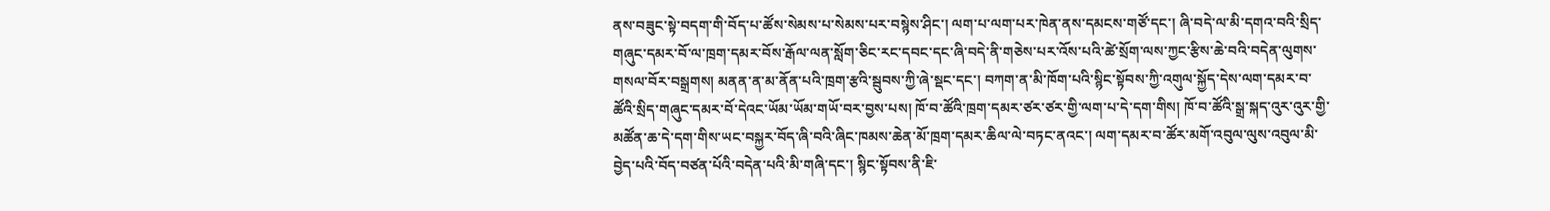ནས་བཟུང་སྟེ་བདག་གི་བོད་པ་ཚོས་སེམས་པ་སེམས་པར་བསྙེས་ཤིང་། ལག་པ་ལག་པར་ཁེན་ནས་དམངས་གཙོ་དང་། ཞི་བདེ་ལ་མི་དགའ་བའི་སྲིད་གཞུང་དམར་བོ་ལ་ཁྲག་དམར་བོས་རྒོལ་ལན་སློག་ཅིང་རང་དབང་དང་ཞི་བདེ་ནི་གཅེས་པར་འོས་པའི་ཚེ་སྲོག་ལས་ཀྱང་རྩིས་ཆེ་བའི་བདེན་ལུགས་གསལ་བོར་བསྒྲགས། མནན་ན་མ་ནོན་པའི་ཁྲག་རྩའི་སྦུབས་ཀྱི་ཞེ་སྡང་དང་། བཀག་ན་མི་ཁོག་པའི་སྙིང་སྟོབས་ཀྱི་འགུལ་སྐྱོད་དེས་ལག་དམར་བ་ཚོའི་སྲིད་གཞུང་དམར་བོ་དེའང་ཡོམ་ཡོམ་གཡོ་བར་བྱས་པས། ཁོ་བ་ཚོའི་ཁྲག་དམར་ཙར་ཙར་གྱི་ལག་པ་དེ་དག་གིས། ཁོ་བ་ཚོའི་སྒྲ་སྐད་འུར་འུར་གྱི་མཚོན་ཆ་དེ་དག་གིས་ཡང་བསྐྱར་བོད་ཞི་བའི་ཞིང་ཁམས་ཆེན་མོ་ཁྲག་དམར་ཆིལ་ལེ་བཏང་ནའང་། ལག་དམར་བ་ཚོར་མགོ་འབུལ་ལུས་འབུལ་མི་བྱེད་པའི་བོད་བཙན་པོའི་བདེན་པའི་མི་གཞི་དང་། སྙིང་སྟོབས་ནི་ཇི་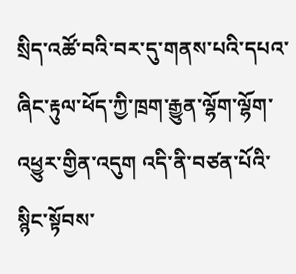སྲིད་འཚོ་བའི་བར་དུ་གནས་པའི་དཔའ་ཞིང་རྟུལ་ཕོད་ཀྱི་ཁྲག་རྒྱུན་ལྷོག་ལྷོག་འཕྱུར་གྱིན་འདུག འདི་ནི་བཙན་པོའི་སྙིང་སྟོབས་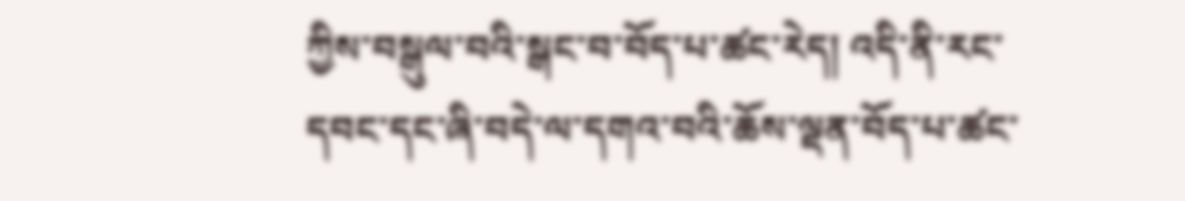ཀྱིས་བསྒུལ་བའི་སྒང་བ་བོད་པ་ཚང་རེད། འདི་ནི་རང་དབང་དང་ཞི་བདེ་ལ་དགའ་བའི་ཆོས་ལྡན་བོད་པ་ཚང་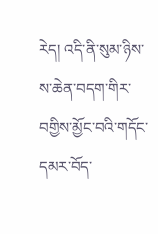རེད། འདི་ནི་སུམ་ཉིས་ས་ཆེན་བདག་གིར་བགྱིས་མྱོང་བའི་གདོང་དམར་བོད་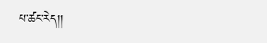པ་ཚང་རེད།།